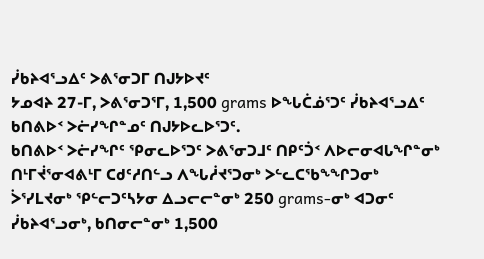ᓰᑲᔨᐊᕐᓗᐃᑦ ᐳᕕᕐᓂᑐᒥ ᑎᒍᔭᐅᔪᑦ
ᔭᓄᐊᔨ 27-ᒥ, ᐳᕕᕐᓂᑐᕐᒥ, 1,500 grams ᐅᖓᑖᓅᕐᑐᑦ ᓰᑲᔨᐊᕐᓗᐃᑦ ᑲᑎᕕᐅᑉ ᐳᓖᓯᖏᓐᓄᑦ ᑎᒍᔭᐅᓚᐅᕐᑐᑦ.
ᑲᑎᕕᐅᑉ ᐳᓖᓯᖏᑦ ᕿᓂᓚᐅᕐᑐᑦ ᐳᕕᕐᓂᑐᒧᑦ ᑎᑭᑦᑑᑉ ᐱᐅᓕᓂᐊᒐᖏᓐᓂᒃ ᑎᒻᒥᔫᕐᓂᐊᕕᒻᒥ ᑕᑯᑦᓱᑎᓪᓗ ᐱᖓᓲᔪᕐᑐᓂᒃ ᐳᓪᓚᑕᖃᖕᖏᑐᓂᒃ ᐴᕐᓯᒪᔪᓂᒃ ᕿᓪᓕᑐᑦᓴᔭᓂ ᐃᓗᓕᓕᓐᓂᒃ 250 grams-ᓂᒃ ᐊᑐᓂᑦ ᓰᑲᔨᐊᕐᓗᓂᒃ, ᑲᑎᓂᓕᓐᓂᒃ 1,500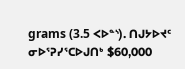grams (3.5 ᐸᐅᓐᔅ). ᑎᒍᔭᐅᔪᑦ ᓂᐅᕐᕈᓯᕐᑕᐅᒍᑎᒃ $60,000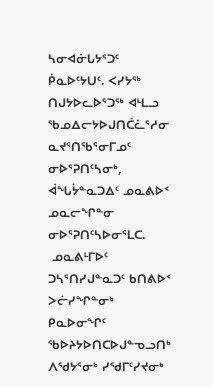ᓴᓂᐊᓃᒐᔭᕐᑐᑦ ᑮᓇᐅᑦᔭᑌᑦ. ᐸᓯᔭᖅ ᑎᒍᔭᐅᓚᐅᕐᑐᖅ ᐊᒻᒪᓗ ᖃᓄᐃᓕᔭᐅᒍᑎᑖᓛᕐᓱᓂ ᓇᔪᕐᑎᖃᕐᓂᒥᓄᑦ ᓂᐅᕐᕈᑎᑦᓴᓂᒃ, ᐋᖓᔮᓐᓇᑐᐃᑦ ᓄᓇᕕᐅᑉ ᓄᓇᓕᖏᓐᓂ ᓂᐅᕐᕈᑎᑦᓴᐅᓂᕐᒪᑕ.
 ᓄᓇᕕᒻᒥᐅᑦ ᑐᓴᕐᑎᓯᒍᓐᓇᑐᑦ ᑲᑎᕕᐅᑉ ᐳᓖᓯᖏᓐᓂᒃ ᑭᓇᐅᓂᖏᑦ ᖃᐅᔨᔭᐅᑎᑕᐅᒍᓐᓀᓗᑎᒃ ᐱᖁᔭᕐᓂᒃ ᓯᖁᒥᑦᓯᔪᓂᒃ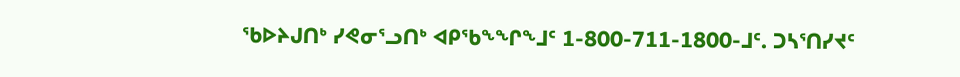ᖃᐅᔨᒍᑎᒃ ᓯᕙᓂᕐᓗᑎᒃ ᐊᑭᖃᖕᖏᖕᒧᑦ 1-800-711-1800-ᒧᑦ. ᑐᓴᕐᑎᓯᔪᑦ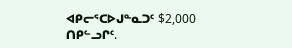ᐊᑭᓕᕐᑕᐅᒍᓐᓇᑐᑦ $2,000 ᑎᑭᓪᓗᒋᑦ.